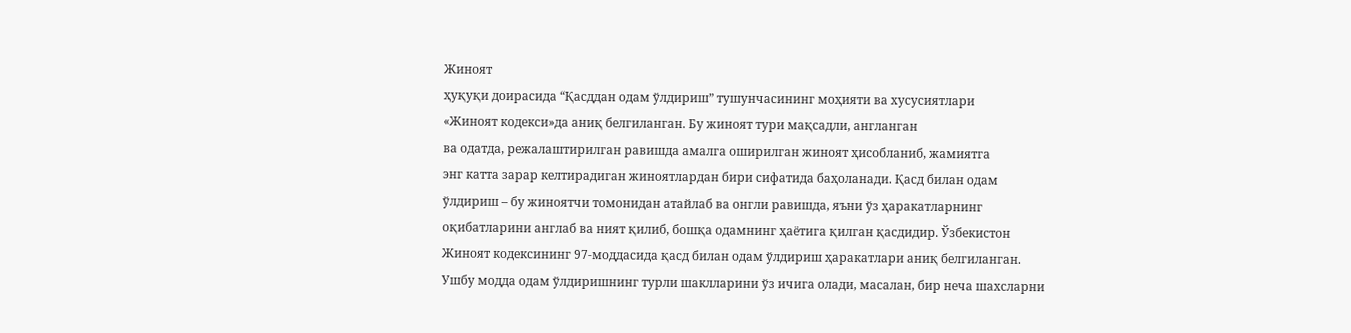Жиноят
ҳуқуқи доирасида “Қасддан одам ўлдириш” тушунчасининг моҳияти ва хусусиятлари
«Жиноят кодекси»да аниқ белгиланган. Бу жиноят тури мақсадли, англанган
ва одатда, режалаштирилган равишда амалга оширилган жиноят ҳисобланиб, жамиятга
энг катта зарар келтирадиган жиноятлардан бири сифатида баҳоланади. Қасд билан одам
ўлдириш – бу жиноятчи томонидан атайлаб ва онгли равишда, яъни ўз ҳаракатларнинг
оқибатларини англаб ва ният қилиб, бошқа одамнинг ҳаётига қилган қасдидир. Ўзбекистон
Жиноят кодексининг 97-моддасида қасд билан одам ўлдириш ҳаракатлари аниқ белгиланган.
Ушбу модда одам ўлдиришнинг турли шаклларини ўз ичига олади, масалан, бир неча шахсларни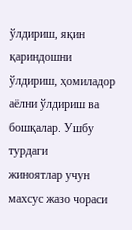ўлдириш, яқин қариндошни ўлдириш, ҳомиладор аёлни ўлдириш ва бошқалар. Ушбу турдаги
жиноятлар учун махсус жазо чораси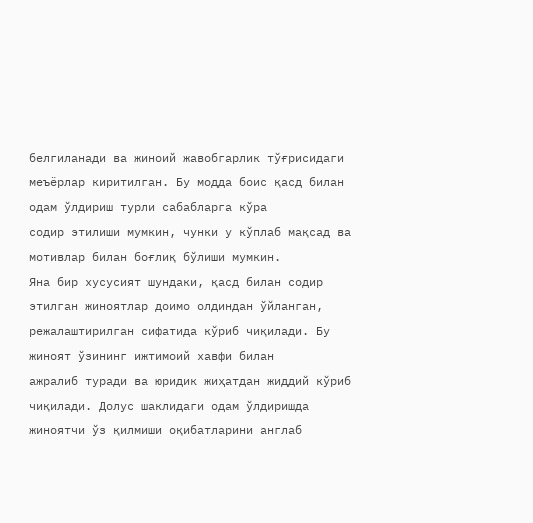белгиланади ва жиноий жавобгарлик тўғрисидаги
меъёрлар киритилган. Бу модда боис қасд билан одам ўлдириш турли сабабларга кўра
содир этилиши мумкин, чунки у кўплаб мақсад ва мотивлар билан боғлиқ бўлиши мумкин.
Яна бир хусусият шундаки, қасд билан содир этилган жиноятлар доимо олдиндан ўйланган,
режалаштирилган сифатида кўриб чиқилади. Бу жиноят ўзининг ижтимоий хавфи билан
ажралиб туради ва юридик жиҳатдан жиддий кўриб чиқилади. Долус шаклидаги одам ўлдиришда
жиноятчи ўз қилмиши оқибатларини англаб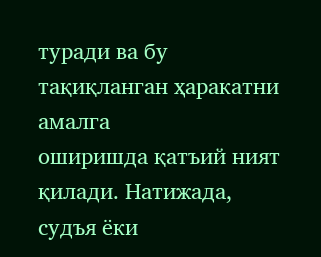туради ва бу тақиқланган ҳаракатни амалга
оширишда қатъий ният қилади. Натижада, судъя ёки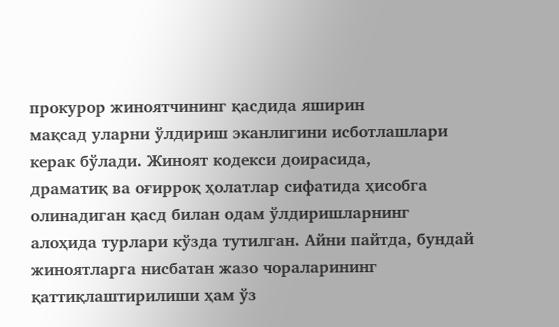прокурор жиноятчининг қасдида яширин
мақсад уларни ўлдириш эканлигини исботлашлари керак бўлади. Жиноят кодекси доирасида,
драматиқ ва оғирроқ ҳолатлар сифатида ҳисобга олинадиган қасд билан одам ўлдиришларнинг
алоҳида турлари кўзда тутилган. Айни пайтда, бундай жиноятларга нисбатан жазо чораларининг
қаттиқлаштирилиши ҳам ўз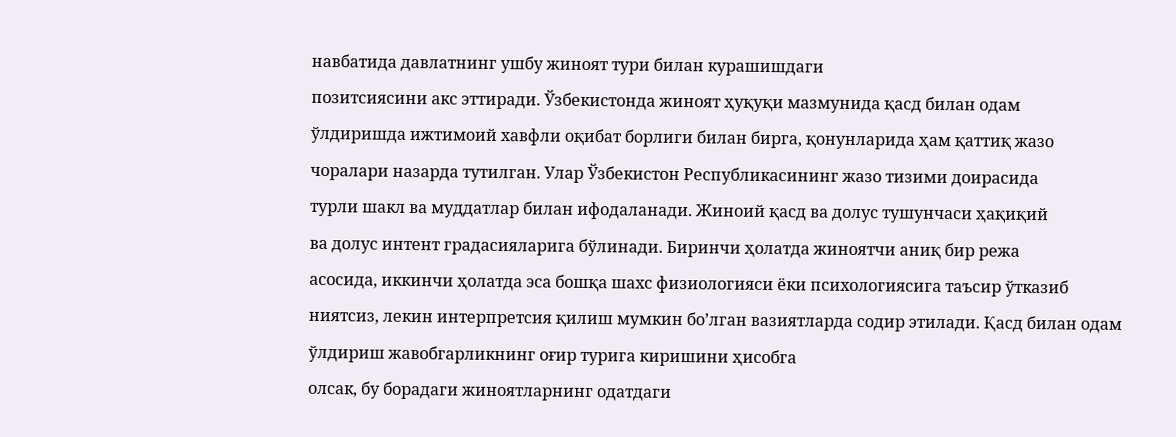навбатида давлатнинг ушбу жиноят тури билан курашишдаги
позитсиясини акс эттиради. Ўзбекистонда жиноят ҳуқуқи мазмунида қасд билан одам
ўлдиришда ижтимоий хавфли оқибат борлиги билан бирга, қонунларида ҳам қаттиқ жазо
чоралари назарда тутилган. Улар Ўзбекистон Республикасининг жазо тизими доирасида
турли шакл ва муддатлар билан ифодаланади. Жиноий қасд ва долус тушунчаси ҳақиқий
ва долус интент градасияларига бўлинади. Биринчи ҳолатда жиноятчи аниқ бир режа
асосида, иккинчи ҳолатда эса бошқа шахс физиологияси ёки психологиясига таъсир ўтказиб
ниятсиз, лекин интерпретсия қилиш мумкин бо’лган вазиятларда содир этилади. Қасд билан одам ўлдириш жавобгарликнинг оғир турига киришини ҳисобга
олсак, бу борадаги жиноятларнинг одатдаги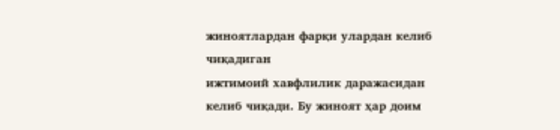жиноятлардан фарқи улардан келиб чиқадиган
ижтимоий хавфлилик даражасидан келиб чиқади. Бу жиноят ҳар доим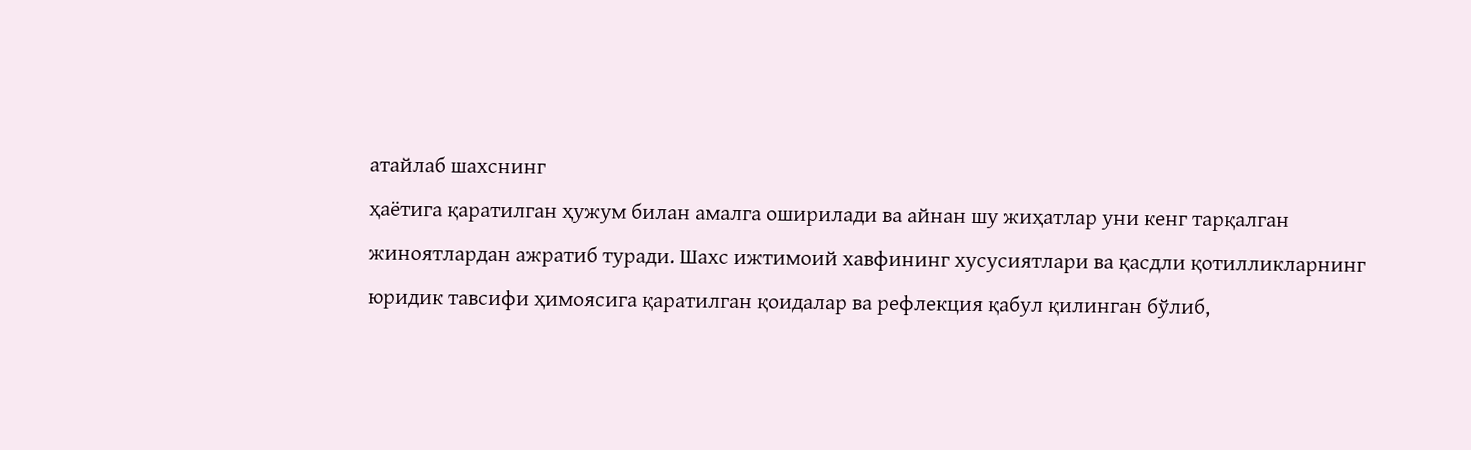атайлаб шахснинг
ҳаётига қаратилган ҳужум билан амалга оширилади ва айнан шу жиҳатлар уни кенг тарқалган
жиноятлардан ажратиб туради. Шахс ижтимоий хавфининг хусусиятлари ва қасдли қотилликларнинг
юридик тавсифи ҳимоясига қаратилган қоидалар ва рефлекция қабул қилинган бўлиб,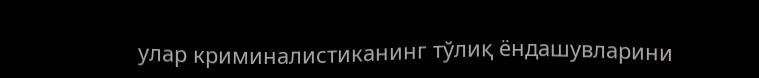улар криминалистиканинг тўлиқ ёндашувларини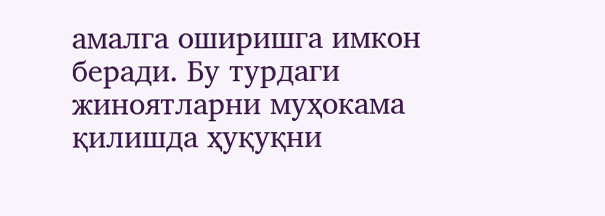амалга оширишга имкон беради. Бу турдаги
жиноятларни муҳокама қилишда ҳуқуқни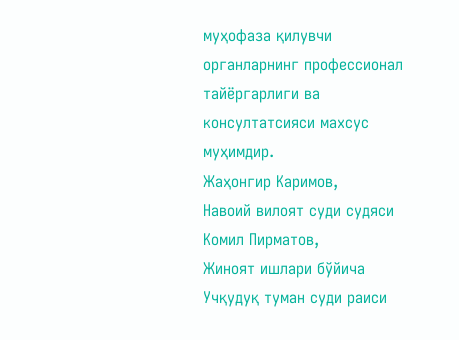муҳофаза қилувчи органларнинг профессионал
тайёргарлиги ва консултатсияси махсус муҳимдир.
Жаҳонгир Каримов,
Навоий вилоят суди судяси
Комил Пирматов,
Жиноят ишлари бўйича Учқудуқ туман суди раиси